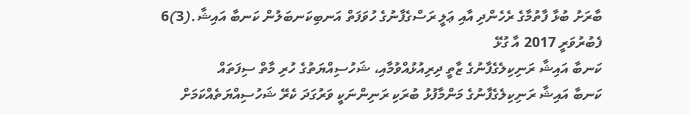ބާރަށު ބުޅާ ފާތުމާގެ ރެހެންދި އާއި ޢަލީ ރަސްގެފާނުގެ ހުވަފަތް އަނބިކަނބަލުން ކަނބާ އައިޝާ.(3)6 ފެބުރުވަރީ 2017 އާ ގުޅޭ
ކަނބާ އައިޝާ ރަނިކިލެގެފާނުގެ ޒާތީ ދިރިއުޅުއްވުމާއި، ޝަހުސިއްޔަތުގެ ހުރި މާތް ސިފަތައް
ކަނބާ އައިޝާ ރަނިކިލެގެފާނުގެ މަންމާފުޅު ބުރަކި ރަނިންނަކީ ވަރުގަދަ ކެރޭ ޝަހުސިއްޔަތެއްކަމަށް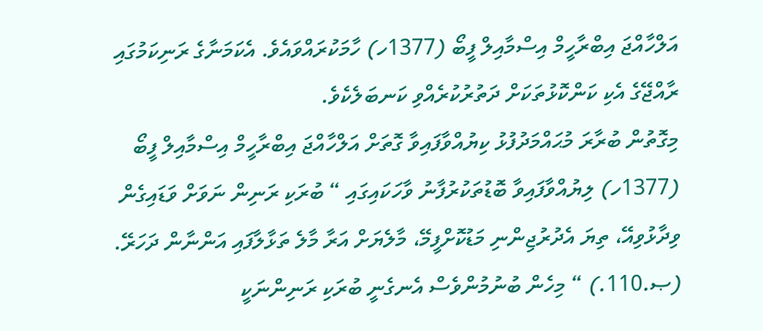އަލްހާއްޖަ އިބްރާހީމް އިސްމާއިލް ފީބޯ (1377ހ) ހާމަކުރައްވައެވެ. އެކަމަނާގެ ރަނިކަމުގައި ރާއްޖޭގެ އެކި ކަންކޮޅުތަކަށް ދަތުރުކުރެއްވި ކަނބަލެކެވެ.
މިގޮތުން ބުރާރަ މުޙައްމަދުފުޅު ކިޔުއްވާފައިވާ ގޮތަށް އަލްހާއްޖަ އިބްރާހީމް އިސްމާއިލް ފީބޯ (1377ހ) ލިޔުއްވާފައިވާ ބޮޑުތަކުރުފާނު ވާހަކައިގައި “ ބުރަކި ރަނިން ނަވަށް ވަޑައިގެން ވިދާޅުވިއޭ، ތިޔަ އެދުރުޖިންނި މަޑުކޮށްފީމޭ، މާލެޔަށް އަރާ މާލެ ތަޅާލާފައި އަންނާން ދަހަރޭ. (ޞ.110.) “ މިހެން ބުނުމުންވެސް އެނގެނީ ބުރަކި ރަނިންނަކީ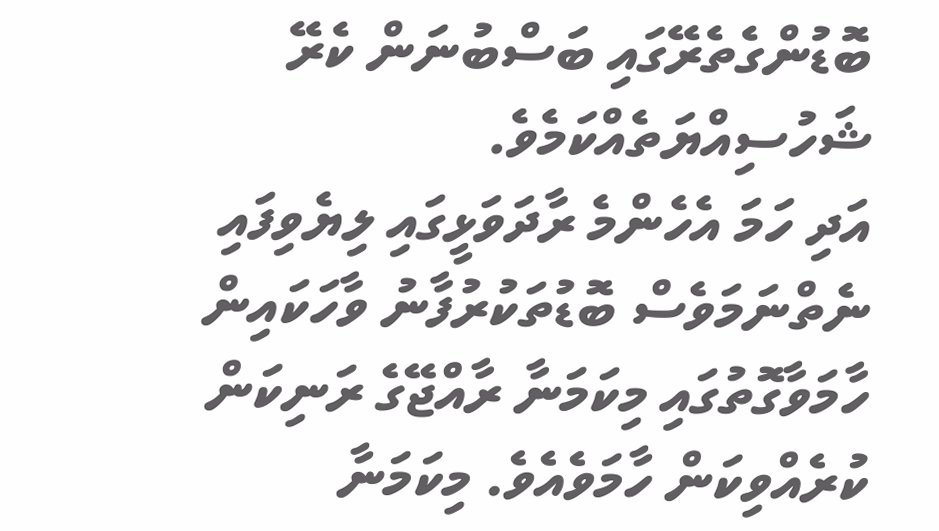ބޮޑުންގެތެރޭގައި ބަސްބުނަން ކެރޭ ޝަހުސިއްޔަތެއްކަމެވެ.
އަދި ހަމަ އެހެންމެ ރާދަވަޅީގައި ލިޔެވިފައި ނެތްނަމަވެސް ބޮޑުތަކުރުފާނު ވާހަކައިން ހާމަވާގޮތުގައި މިކަމަނާ ރާއްޖޭގެ ރަނިކަން ކުރެއްވިކަން ހާމަވެއެވެ. މިކަމަނާ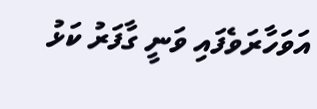އަވަހާރަވެފައި ވަނީ ގާފަރު ކަޅު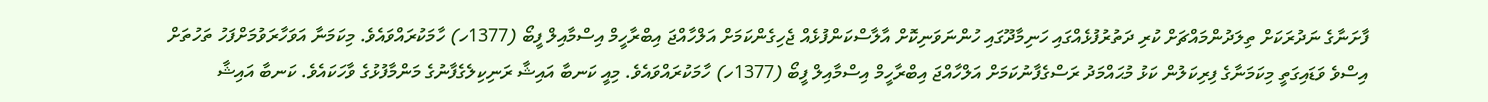ފާށަނާގެ ނަދުރަކަށް ތިލަދުންމައްޗަށް ކުރި ދަތުރުފުޅެއްގައި ހަނިމާދޫގައި ހުންނަވަނިކޮށް އާލާސްކަންފުޅެއް ޖެހިގެންކަމަށް އަލްހާއްޖަ އިބްރާހީމް އިސްމާއިލް ފީބޯ (1377ހ) ހާމަކުރައްވައެވެ. މިކަމަނާ އަވަހާރަވުމަށްފަހު ތަހުތަށް އިސްވެ ވަޑައިގަތީ މިކަމަނާގެ ފިރިކަލުން ކަޅު މުޙައްމަދު ރަސްގެފާނުކަމަށް އަލްހާއްޖަ އިބްރާހީމް އިސްމާއިލް ފީބޯ (1377ހ) ހާމަކުރައްވައެވެ. މިއީ ކަނބާ އައިޝާ ރަނިކިލެގެފާނުގެ މަންމާފުޅުގެ ވާހަކައެވެ. ކަނބާ އައިޝާ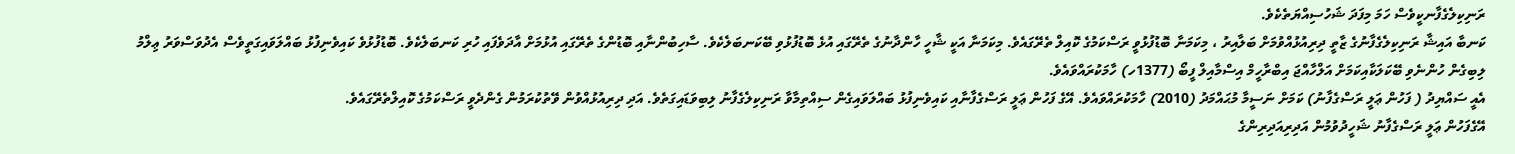ރަނިކިލެގެފާނކީވެސް ހަމަ މިފަދަ ޝަހުސިއްޔަތެކެވެ.
ކަނބާ އައިޝާ ރަނިކިލެގެފާނުގެ ޒާތީ ދިރިއުޅުއްވުމަށް ބަލާއިރު ، މިކަމަނާ ބޮޑުފުޅުވީ ރަސްކަމުގެ ކޮއިލް ތެރޭގައެވެ. މިކަމަނާ އަކީ ޝާހީ ހާންދާނުގެ ތެރޭގައި އުޅެ ބޮޑުފުޅުވި ބޭކަނބަލެކެވެ. ސާހިބުންނާއި ބޮޑުންގެ ތެރޭގައި އުޅުމަށް އާދަވެފައި ހުރި ކަނބަލެކެވެ. ބޮޑުފުޅުވެ ކައިވެނިފުޅު ބައްލަވައިގަތީވެސް އެދުވަސްވަރު ޢިލްމު ލިބިގެން ހުންނެވި ބޭކަލަކާއިކަމަށް އަލްހާއްޖަ އިބްރާހީމް އިސްމާއިލް ފީބޯ (1377ހ) ހާމަކުރައްވައެވެ.
އެއީ ސައްޔިދު ( ފަހުން ޢަލީ ރަސްގެފާނު) ކަމަށް ނަސީމާ މުޙައްމަދު (2010) ހާމަކުރައްވައެވެ. އޭގެ ފަހުން ޢަލީ ރަސްގެފާނާއި ކައިވެނިފުޅު ބައްލަވައިގެން ސިއްތިމާވާ ރަނިކިލެގެފާނު ލިބިވަޑައިގަތެވެ. އަދި ދިރިއުޅުއްވުން ވޭތުކުރަމުން ގެންދެވީ ރަސްކަމުގެ ކޮއިލްތެރޭގައެވެ.
އޭގެފަހުން ޢަލީ ރަސްގެފާނު ޝަހީދުވުމުން އަދިރިއަދިރިންގެ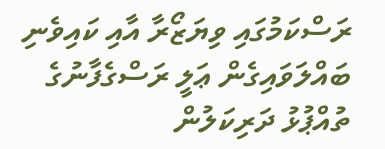ރަސްކަމުގައި ވިޔަޒޯރާ އާއި ކައިވެނި ބައްލަވައިގެން ޢަލީ ރަސްގެފާނުގެ ތުއްޕުޅު ދަރިކަލުން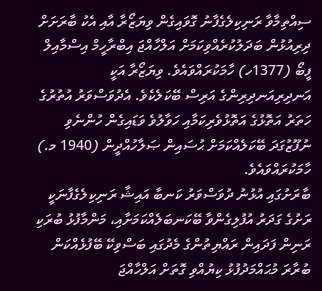ސިއްތިމާވާ ރަނިކިލެގެފާނު ގޮވައިގެން ވިޔަޒޯރާ އާއި އެކު ބާރަށަށް ދިރިއުޅުން ބަދަލުކުރެއްވިކަމަށް އަލްހާއްޖަ އިބްރާހީމް އިސްމާއިލް ފީބޯ (1377ހ) ހާމަކުރައްވައެވެ. ވިޔަޒޯރާ އަކީ އަނދިރިއަނދިރިންގެ އަރިސް ބޭކަލެކެވެ. އެދުވަސްވަރު އުތުރުގެ ހަތަރު އަތޮޅުގެ އަތޮޅުވެރިކަމާއި ހަވާލުވެ ވަޑައިގެން ހުންނެވި ނުފޫޒުގަދަ ބޭކަލެއްކަމަށް ޙުސައިން ޞަލާހުއްދީން (1940 މ.) ހާމަކުރައްވައެވެ.
ބާރަށުގައި އުޅުނު ދުވަސްވަރު ކަނބާ އައިޝާ ރަނިކިލެގެފާނަކީ ރަށުގެ ގަދަރު އުފުލިގެންވާ ބޭކަނބަލެއްކަމަށާއި، މަންމާފުޅު ބުރަކި ރަނިން ފަދައިން ރައްޔިތުންގެ މެދުގައި ބަސްވިކޭ ބޭފުޅެއްކަން ބުރާރަ މުޙައްމަދުފުޅު ކިޔުއްވި ގޮތަށް އަލްހާއްޖަ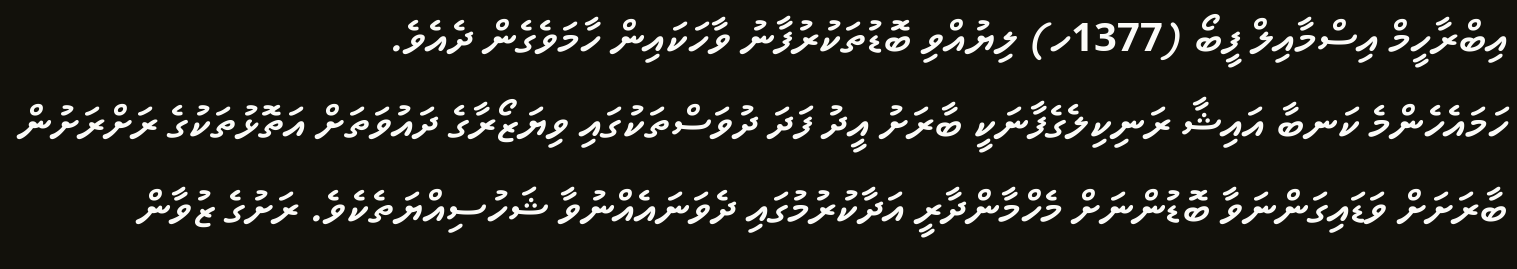އިބްރާހީމް އިސްމާއިލް ފީބޯ (1377ހ) ލިޔުއްވި ބޮޑުތަކުރުފާނު ވާހަކައިން ހާމަވެގެން ދެއެވެ.
ހަމައެހެންމެ ކަނބާ އައިޝާ ރަނިކިލެގެފާނަކީ ބާރަށު އީދު ފަދަ ދުވަސްތަކުގައި ވިޔަޒޯރާގެ ދައުވަތަށް އަތޮޅުތަކުގެ ރަށްރަށުން ބާރަށަށް ވަޑައިގަންނަވާ ބޮޑުންނަށް މެހްމާންދާރީ އަދާކުރުމުގައި ދެވަނައެއްނުވާ ޝަހުސިއްޔަތެކެވެ. ރަށުގެ ޒުވާން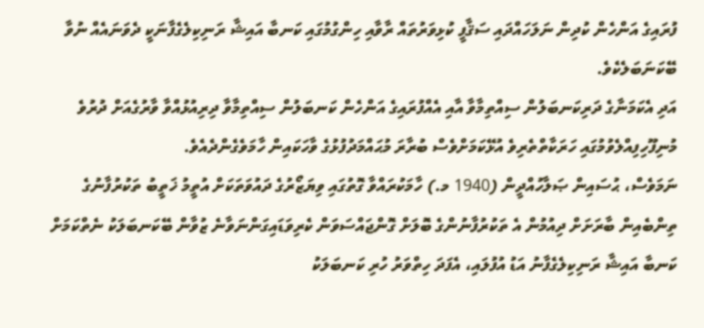ފުރައިގެ އަންހެން ކުދިން ނަލަހައްދައި ސަޤާފީ ކުޅިވަރުތައް ރާވާއި ހިންގުމުގައި ކަނބާ އައިޝާ ރަނިކިލެގެފާނަކީ ދެވަނައެއް ނުވާ ބޭކަނަބަލެކެވެ.
އަދި އެކަމަނާގެ ދަރިކަނބަލުން ސިއްތިމާވާ އާއި އެއްފުރައިގެ އަންހެން ކަނބަލުން ސިއްތިމާވާ ދިރިއުޅުއްވާ ވާރުގެއަށް ދުރުވެ މުނިފޫހިފިއްލެވުމުގައި ހަރަކާތްތެރިވެ އުޅޭކަމަށްވެސް ބުރާރަ މުޙައްމަދުފުޅުގެ ވާހަކައިން ހާމަވެގެންދެއެވެ.
ނަމަވެސް، ޙުސައިން ޞަލާހުއްދީން (1940 މ.) ހާމަކުރައްވާ ގޮތުގައި ވިޔަޒޯރުގެ ދައުވަތަކަށް އުތީމު ޚަތީބު ތަކުރުފާނުގެ ތިންބެއިން ބާރަށަށް ދިއުމުން އެ ތަކުރުފާނުންގެ ބޮލަށް ގޮންޖައްސަވަން ކެރިވަޑައިގަންނަވާނެ ޒުވާން ބޭކަނބަލަކު ނެތްކަމަށް ކަނބާ އައިޝާ ރަނިކިލެގެފާނު އަޑު އުފުލައި، އެފަދަ ހިތްވަރު ހުރި ކަނބަލަކު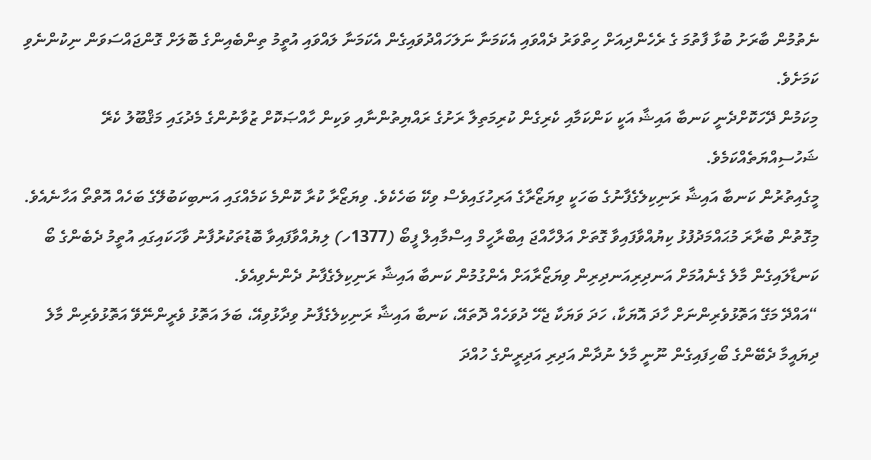ނެތުމުން ބާރަށު ބުޅާ ފާތުމަ ގެ ރެހެންދިއަށް ހިތްވަރު ދެއްވައި އެކަމަނާ ނަލަހައްދުވައިގެން އެކަމަނާ ލައްވައި އުތީމު ތިންބެއިންގެ ބޮލަށް ގޮންޖައްސަވަން ނިކުންނެވި ކަމަށެވެ.
މިކަމުން ދޭހަކޮށްދެނީ ކަނބާ އައިޝާ އަކީ ކަންކަމާއި ކެރިގެން ކުރިމަތިލާ ރަށުގެ ރައްޔިތުންނާއި ވަކިން ހާއްޞަކޮށް ޒުވާނުންގެ މެދުގައި މަޤްބޫލު ކެރޭ ޝަހުސިއްޔަތެއްކަމެވެ.
މީގެއިތުރުން ކަނބާ އައިޝާ ރަނިކިލެގެފާނުގެ ބަހަކީ ވިޔަޒޯރާގެ އަރިހުގައިވެސް ވިކޭ ބަހެކެވެ. ވިޔަޒޯރާ ކުރާ ކޮންމެ ކަމެއްގައި އަނބިކަބުލޭގެ ބަހެއް އޮތްތޯ އަހާނެއެވެ. މިގޮތުން ބުރާރަ މުޙައްމަދުފުޅު ކިޔުއްވާފައިވާ ގޮތަށް އަލްހާއްޖަ އިބްރާހީމް އިސްމާއިލް ފީބޯ (1377ހ) ލިޔުއްވާފައިވާ ބޮޑުތަކުރުފާނު ވާހަކައިގައި އުތީމު ދެބެންގެ ބޯ ކަނޑާލައިގެން މާލެ ގެނެއުމަށް އަނދިރިއަނދިރިން ވިޔަޒޯރާއަށް އެންގުމުން ކަނބާ އައިޝާ ރަނިކިލެގެފާނު ދެންނެވިއެވެ.
“އައްދޭ މަގޭ އަތޮޅުވެރިންނަށް ހާދަ އޮޔަކާ، ހަދަ ވަޔަކާ ޖެހޭ ދުވަހެއް ދޮތައޭ، ކަނބާ އައިޝާ ރަނިކިލެގެފާނު ވިދާޅުވިއޭ، ބަލަ އަތޮޅު ވެރީންނޭވޭ އަތޮޅުވެރިން މާލެ ދިޔައީމާ ދެބޭންގެ ބޯހިފައިގެން ނޫނީ މާލެ ނުދާން އަދިރި އަދިރީންގެ ހުއްދަ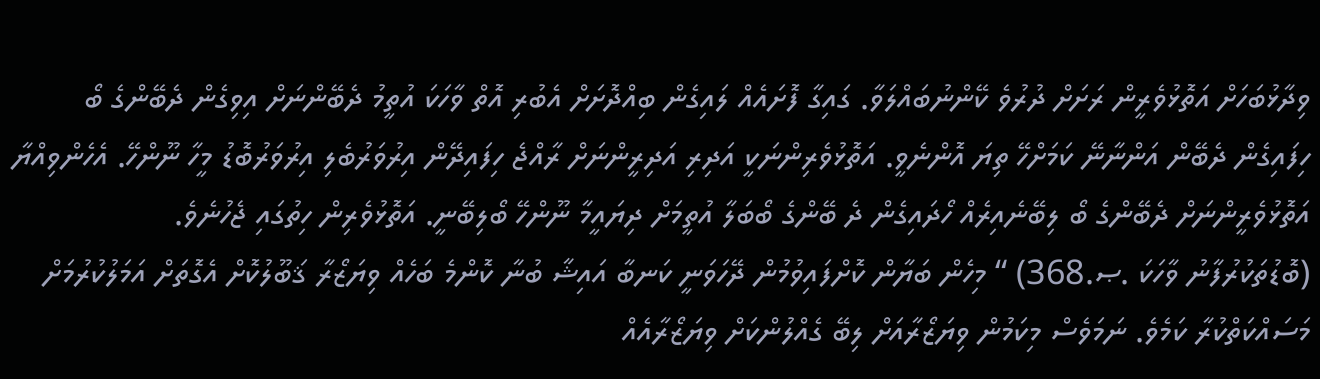ވިދާޅުބަހަށް އަތޮޅުވެރީން ރަށަށް ދުރުވެ ކޭންނުބައްލަވާ. ގައިގާ ފޮށައެއް ލައިގެން ބިއްދޮށަށް އެބުރި އޮތް ވާހަކަ އުތީމު ދެބޭންނަށް އިވިގެން ދެބޭންގެ ބޯ ހިފައިގެން ދެބޭން އަންނާނޭ ކަމަށްހޭ ތިޔަ އޮންނެވީ. އަތޮޅުވެރިންނަކީ އަދިރި އަދިރީންނަށް ރާއްޖެ ހިފައިދޭން އިރުވަރުބެލި އިރުވަރުބޮޑު މީހާ ނޫންހޭ. އެހެންވިއްޔާ އަތޮޅުވެރީންނަށް ދެބޭންގެ ބޯ ލިބޭނެއިރެއް ހޯދައިގެން ދެ ބޭންގެ ބޯބަލާ އުތީމަށް ދިޔައީމާ ނޫންހޭ ބޯލިބޭނީ. އަތޮޅުވެރިން ހިތުގައި ޖެހުނެވެ.
(ބޮޑުތަކުރުފާނު ވާހަކަ .ޞ.368) “ މިހެން ބަޔާން ކޮށްފައިވުމުން ދޭހަވަނީ ކަނބާ އައިޝާ ބުނާ ކޮންމެ ބަހެއް ވިޔަޒޯރާ ޤަބޫލުކޮށް އެގޮތަށް އަމަލުކުރުމަށް މަސައްކަތްކުރާ ކަމެވެ. ނަމަވެސް މިކަމުން ވިޔަޒޯރާއަށް ލިބޭ ގެއްލުންކަށް ވިޔަޒޯރާއެއް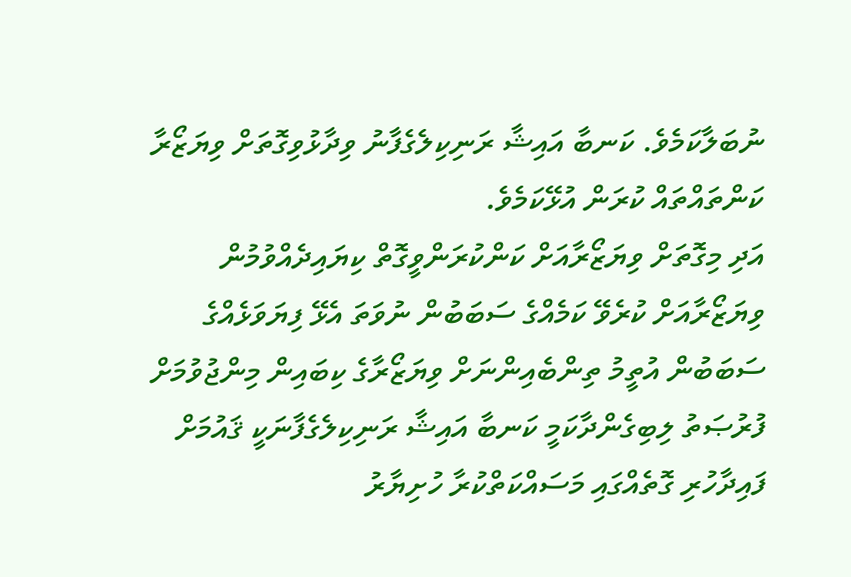ނުބަލާކަމެވެ. ކަނބާ އައިޝާ ރަނިކިލެގެފާނު ވިދާޅުވިގޮތަށް ވިޔަޒޯރާ ކަންތައްތައް ކުރަން އުޅޭކަމެވެ.
އަދި މިގޮތަށް ވިޔަޒޯރާއަށް ކަންކުރަންވީގޮތް ކިޔައިދެއްވުމުން ވިޔަޒޯރާއަށް ކުރެވޭ ކަމެއްގެ ސަބަބުން ނުވަތަ އެޅޭ ފިޔަވަޅެއްގެ ސަބަބުން އުތީމު ތިންބެއިންނަށް ވިޔަޒޯރާގެ ކިބައިން މިންޖުވުމަށް ފުރުޞަތު ލިބިގެންދާކަމީ ކަނބާ އައިޝާ ރަނިކިލެގެފާނަކީ ޤައުމަށް ފައިދާހުރި ގޮތެއްގައި މަސައްކަތްކުރާ ހުށިޔާރު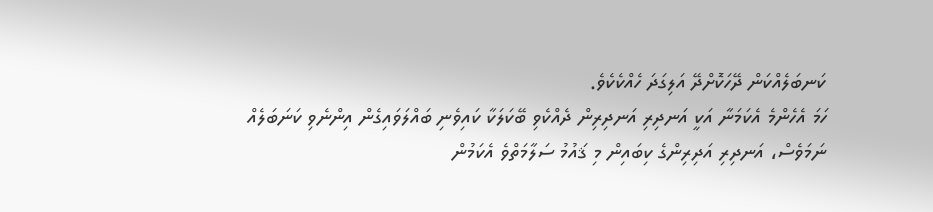ކަނބަލެއްކަން ދޭހަކޮށްދޭ އަލިގަދަ ހެއްކެކެވެ.
ހަމަ އެހެންމެ އެކަމަނާ އަކީ އަނދިރި އަނދިރިން ދެއްކެވި ބޭކަލަކާ ކައިވެނި ބައްލަވައިގެން އިންނެވި ކަނަބަލެއް ނަމަވެސް، އަނދިރި އަދިރިންގެ ކިބައިން މި ޤައުމު ސަލާމަތްވެ އެކަމުން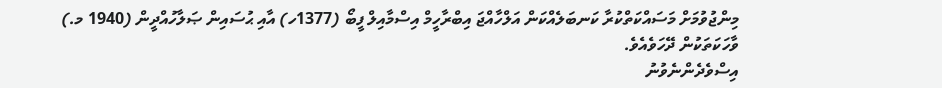މިންޖުވުމަށް މަސައްކަތްކުރާ ކަނބަލެއްކަން އަލްހާއްޖަ އިބްރާހީމް އިސްމާއިލް ފީބޯ (1377ހ) އާއި ޙުސައިން ޞަލާހުއްދީން (1940 މ.) ވާހަކަތަކުން ދޭހަވެއެވެ.
އިސްވެދެންނެވުނު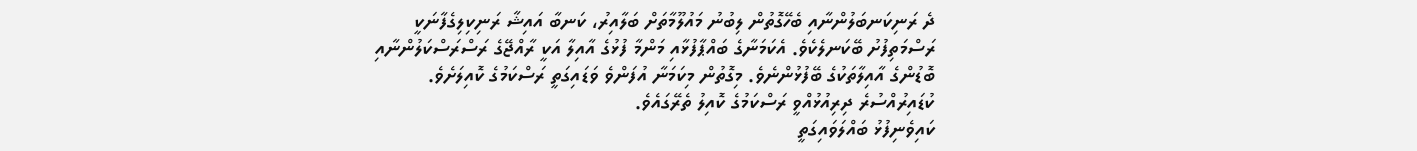ދެ ރަނިކަނބަލުންނާއި ބެހޭގޮތުން ލިބުނު މައުލޫމާތަށް ބަލާއިރު، ކަނބާ އައިޝާ ރަނިކިލިގެފާނަކީ ރަސްމަތިފުށު ބޭކަނލެކެވެ. އެކަމަނާގެ ބައްޕާފުޅާއި މަންމާ ފުޅުގެ އާއިލާ އަކީ ރާއްޖޭގެ ރަސްރަސްކަލުންނާއި ބޮޑުންގެ އާއިލާތަކުގެ ބޭފުޅުންނެވެ. މިގޮތުން މިކަމަނާ އުފަންވެ ވަޑައިގަތީ ރަސްކަމުގެ ކޮއިލަށެވެ. ކުޑައިރުއްސުރެ ދިރިއުޅުއްވީ ރަސްކަމުގެ ކޮއިލު ތެރޭގައެވެ.
ކައިވެނިފުޅު ބައްލަވައިގަތީ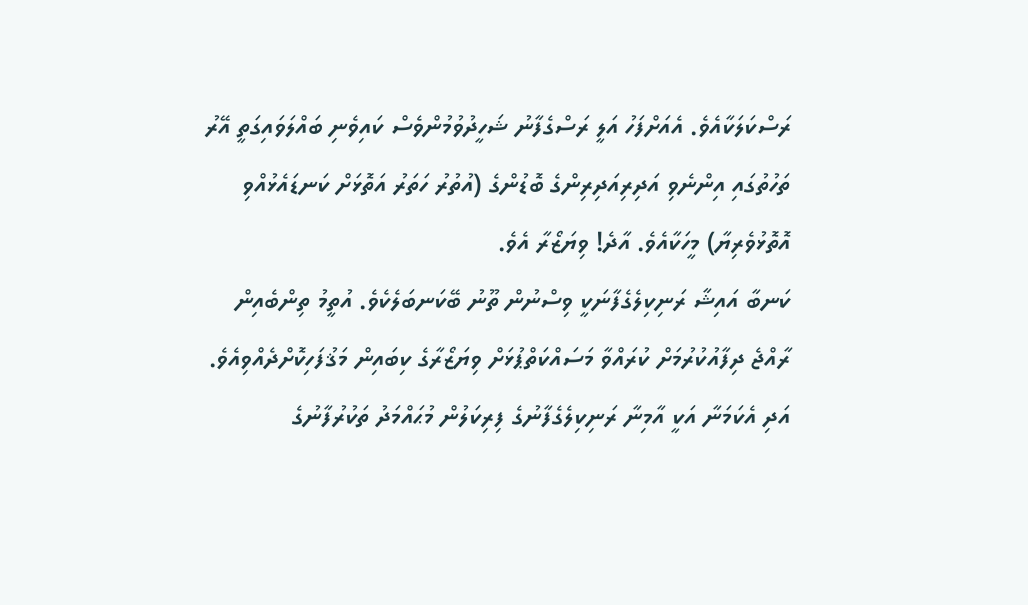ރަސްކަލަކާއެވެ. އެއަށްފަހު އަލީ ރަސްގެފާނު ޝަހީދުވުމުންވެސް ކައިވެނި ބައްލަވައިގަތީ އޭރު ތަހުތުގައި އިންނެވި އަދިރިއަދިރިންގެ ބޮޑުންގެ (އުތުރު ހަތަރު އަތޮޅަށް ކަނޑައެޅުއްވި އޮތޮޅުވެރިޔާ) މީހަކާއެވެ. އާދެ! ވިޔަޒޯރާ އެވެ.
ކަނބާ އައިޝާ ރަނިކިލެގެފާނަކީ ވިސްނުން ތޫނު ބޭކަނބަލެކެވެ. އުތީމު ތިންބެއިން ރާއްޖެ ދިފާއުކުރުމަށް ކުރައްވާ މަސައްކަތްޕުޅަށް ވިޔަޒޯރާގެ ކިބައިން މަޤުފަހިކޮށްދެއްވިއެވެ. އަދި އެކަމަނާ އަކީ އާމިނާ ރަނިކިލެގެފާނުގެ ފިރިކަލުން މުޙައްމަދު ތަކުރުފާނުގެ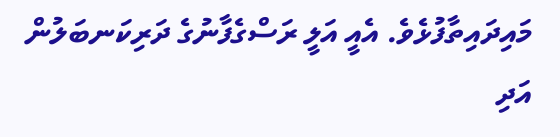މައިދައިތާފުޅެވެ. އެއީ އަލީ ރަސްގެފާނުގެ ދަރިކަނބަލުން އަދި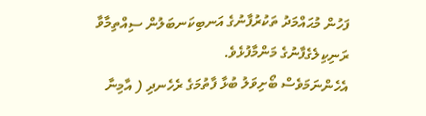ފަހުން މުޙައްމަދު ތަކުރުފާނުގެ އަނބިކަނބަލުން ސިއްތިމާވާ ރަނިކިލެގެފާނުގެ މަންމާފުޅެވެ.
އެހެންނަމަވެސް ބޯށިވަލު ބުޅާ ފާތުމަގެ ރެހެނދި ( އާމިނާ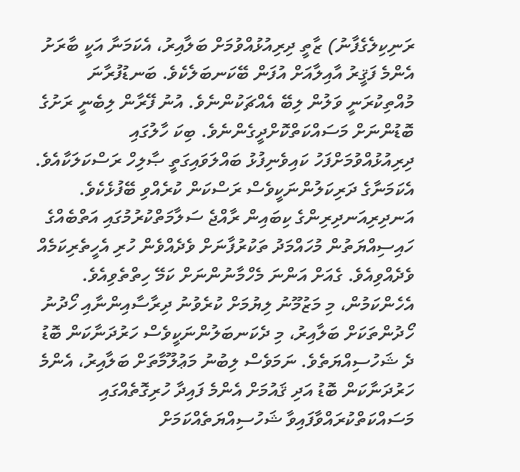ރަނިކިލެގެފާނު) ޒާތީ ދިރިއުޅުއްވުމަށް ބަލާއިރު، އެކަމަނާ އަކީ ބާރަށު އެންމެ ފަޤީރު އާއިލާއަށް އުފަން ބޭކަނބަލެކެވެ. ބަނޑުފުރާނަ މުއްތިކުރަނީ ވަލުން ލިބޭ އެއްޗަކުންނެވެ. އުނު ފޭރާން ލިބެނީ ރަށުގެ ބޮޑުންނަށް މަސައްކަތްކޮށްދީގެންނެވެ. ބިކަ ހާލުގައި ދިރިއުޅުއްވުމަށްފަހު ކައިވެނިފުޅު ބައްލަވައިގަތީ ޞާލިހް ރަސްކަލަކާއެވެ.
އެކަމަނާގެ ދަރިކަލުންނަކީވެސް ރަސްކަން ކުރެއްވި ބޭފުޅެކެވެ. އަނދިރިއަނދިރިންގެ ކިބައިން ރާއްޖެ ސަލާމަތްކުރުމުގައި އަތްބެއްގެ ހައިސިއްޔަތުން މުހައްމަދު ތަކުރުފާނަށް ވެދެއްވެން ހުރި އެހީތެރިކަމެއް ވެދެއްވިއެވެ. ގެއަށް އަންނަ މެހްމާނުންނަށް ކަމޭ ހިތްތެވިއެވެ.
އެހެންކަމުން، މި މަޒުމޫނު ލިޔުމަށް ކުރެވުނު ދިރާސާއިންނާއި ހޯދުނު ހޯދުންތަކަށް ބަލާއިރު، މި ދެކަނބަލުންނަކީވެސް ހަރުދަނާކަން ބޮޑު ދެ ޝަހުސިއްޔަތެވެ. ނަމަވެސް ލިބުނު މަޢުލޫމާތަށް ބަލާއިރު، އެންމެ ހަރުދަނާކަން ބޮޑު އަދި ޤައުމަށް އެންމެ ފައިދާ ހުރިގޮތެއްގައި މަސައްކަތްކުރައްވާފައިވާ ޝަހުސިއްޔަތެއްކަމަށް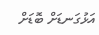އަޅުގަނޑަށް ބޮޑަށް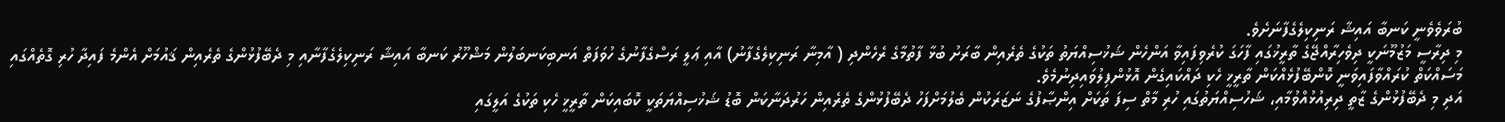ބުރަވެވެނީ ކަނބާ އައިޝާ ރަނިކިލެގެފާނަށެވެ.
މި ދިރާސީ މަޒުމޫނަކީ ދިވެހިރާއްޖޭގެ ތާރީޚުގައި ފާހަގަ ކުރެވިފައިވާ އަންހެން ޝަޚުސިއްޔަތު ތަކުގެ ތެރެއިން ބާރަށު ބުޅާ ފާތުމާގެ ރެހެންދި ( އާމިނާ ރަނިކިލެގެފާނު) އާއި ޢަލީ ރަސްގެފާނުގެ ހުވަފަތް އަނބިކަނބަލުން މަޝްހޫރު ކަނބާ އައިޝާ ރަނިކިލެގެފާނާއި މި ދެބޭފުޅުންގެ ތެރެއިން ޤައުމަށް އެންމެ ފައިދާ ހުރި ގޮތެއްގައި މަސައްކަތް ކުރައްވާފައިވަނީ ކޮންބޭފުޅެއްކަން ތާރީޚީ ހެކި ދައްކައިގެން އޮޅުންފިލުވައިދިނުމެވެ.
އަދި މި ދެބޭފުޅުންގެ ޒާތީ ދިރިއުޅުއްވުމާއި، ޝަހުސިއްޔަތުގައި ހުރި މާތް ސިފަ ތަކަށް އިންޞާފުގެ ނަޒަރަކުން ބެލުމަށްފަހު ދެބޭފުޅުންގެ ތެރެއިން ހަރުދަނާކަން ބޮޑު ޝަޚުސިއްޔަތަކީ ކޮބައިކަން ތާރީޚީ ހެކި ތަކުގެ އަލީގައި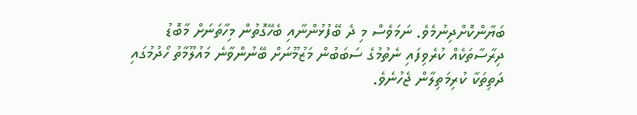ބަޔާންކޮށްދިނުމެވެ. ނަމަވެސް މި ދެ ބޭފުޅުންނާއި ބެހޭގޮތުން މިހާތަނަށް މާބޮޑު ދިރާސާތަކެއް ކުރެވިފައި ނެތުމުގެ ސަބަބުން މަޒުމޫނަށް ބޭނުންވާނެ މައުލޫމާތު ހޯދުމުގައި ދަތިތަކާ ކުރިމަތިލާން ޖެހުނެވެ.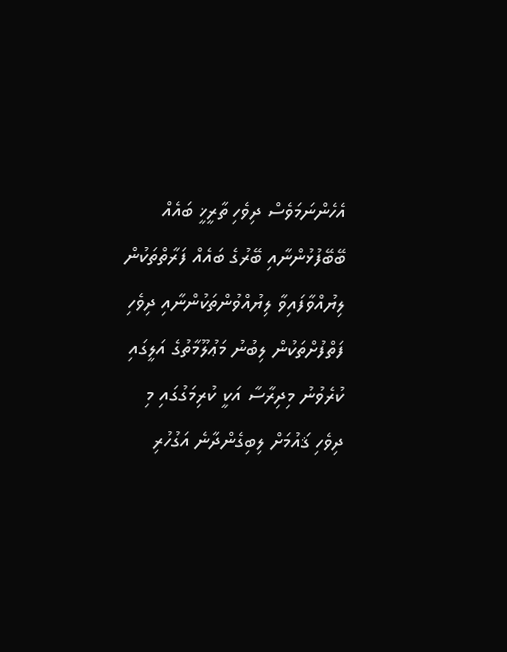އެހެންނަމަވެސް ދިވެހި ތާރީޚީ ބައެއް ބޭބޭފުޅުންނާއި ބޭރުގެ ބައެއް ފަރާތްތަކުން ލިޔުއްވާފައިވާ ލިޔުއްވުންތަކުންނާއި ދިވެހި ފަތްފުށްތަކުން ލިބުނު މަޢުލޫމާތުގެ އަލީގައި ކުރެވުނު މިދިރާސާ އަކީ ކުރިމަގުގައި މި ދިވެހި ޤައުމަށް ލިބިގެންދާނެ އަގުހުރި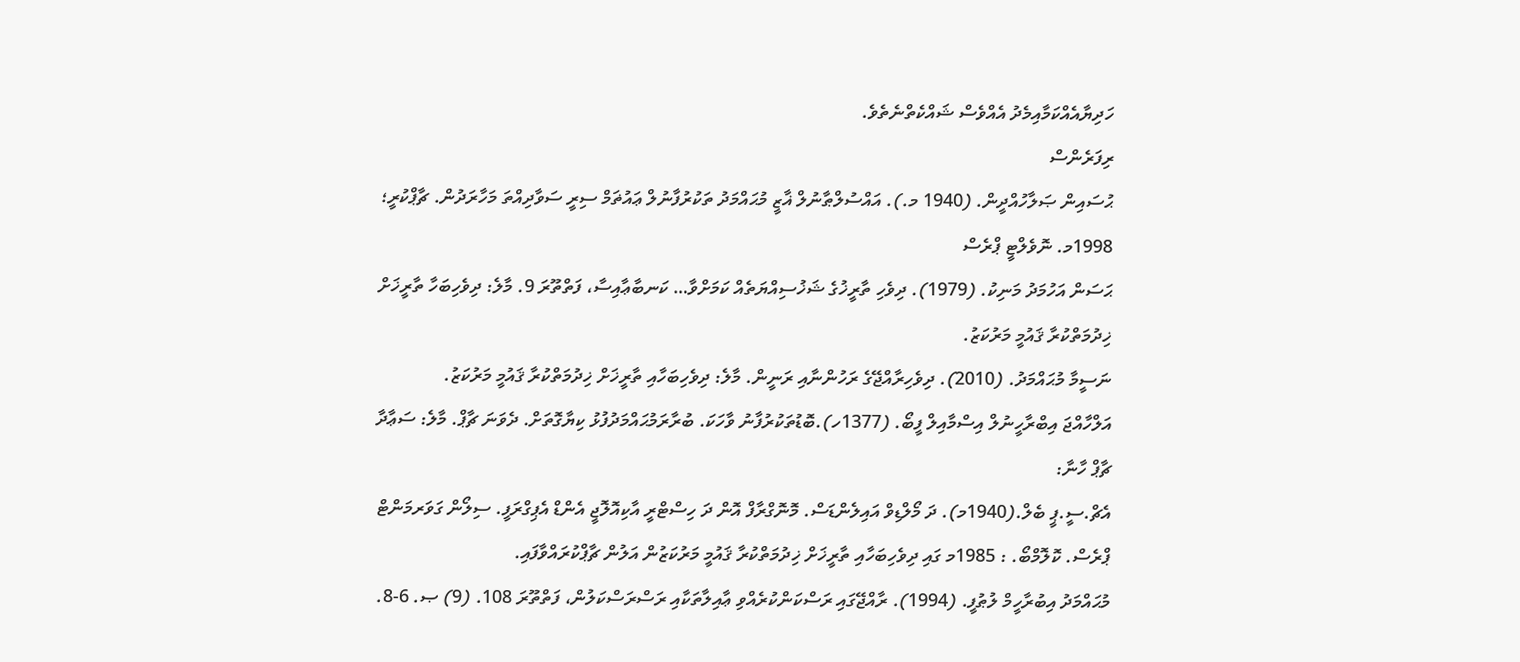ހަދިޔާއެއްކަމާއިމެދު އެއްވެސް ޝައްކެތްނެތެވެ.
ރިފަރެންސް
ޙުސައިން ޞަލާހުއްދީން. (1940 މ.). އައްސުލްޠާނުލް ޣާޒީ މުޙައްމަދު ތަކުރުފާނުލް ޢައުޡަމް ސިރީ ސަވާދިއްތަ މަހާރަދުން. ޗާޕްކުރީ؛ 1998މ. ނޮވެލްޓީ ޕްރެސް
ޙަސަން އަހުމަދު މަނިކު. (1979). ދިވެހި ތާރީޚުގެ ޝަޚުސިއްޔަތެއް ކަމަށްވާ… ކަނބާޢާއިސާ، ފަތްތޫރަ 9. މާލެ: ދިވެހިބަހާ ތާރީޚަށް ޚިދުމަތްކުރާ ޤައުމީ މަރުކަޒު.
ނަސީމާ މުޙައްމަދު. (2010). ދިވެހިރާއްޖޭގެ ރަހުންނާއި ރަނީން. މާލެ: ދިވެހިބަހާއި ތާރީޚަށް ޚިދުމަތްކުރާ ޤައުމީ މަރުކަޒު.
އަލްހާއްޖަ އިބްރާހީނުލް އިސްމާއިލް ފީބޯ. (1377ހ).ބޮޑުތަކުރުފާނު ވާހަކަ. ބުރާރަމުޙައްމަދުފުޅު ކިޔާގޮތަށް. ދެވަނަ ޗާޕް. މާލެ: ސަޢާދާ ޗާޕް ހާނާ:
އެޗް.ސީ.ޕީ ބެލް.(1940މ). ދަ މޯލްޑިވް އައިލެންޑަސް. މޮނޮގްރާފް އޮން ދަ ހިސްޓްރީ އާކިއޮލޮޖީ އެންޑް އެޕިގްރަފީ. ސިލޯން ގަވަރމަންޓް ޕްރެސް. ކޮލޮމްބޯ. : 1985މ ގައި ދިވެހިބަހާއި ތާރީޚަށް ޚިދުމަތްކުރާ ޤައުމީ މަރުކަޒުން އަލުން ޗާޕްކުރައްވާފައި.
މުޙައްމަދު އިބުރާހީމް ލުޠުފީ. (1994). ރާއްޖޭގައި ރަސްކަންކުރެއްވި ޢާއިލާތަކާއި ރަސްރަސްކަލުން، ފަތްތޫރަ 108. (9) ޞ. 6-8.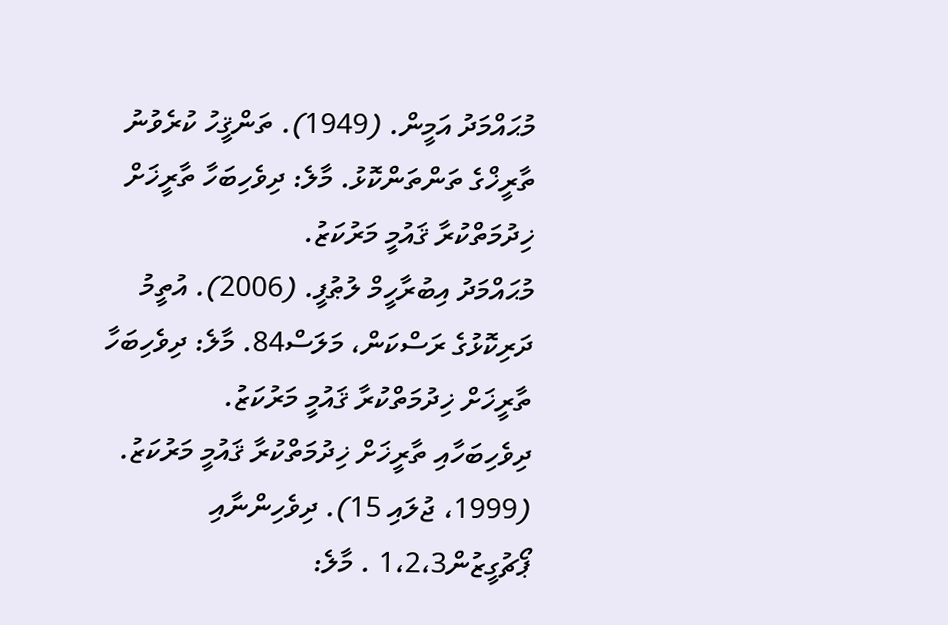މުޙައްމަދު އަމީން. (1949). ތަންޤީހު ކުރެވުނު ތާރީޚްގެ ތަންތަންކޮޅު. މާލެ: ދިވެހިބަހާ ތާރީޚަށް ޚިދުމަތްކުރާ ޤައުމީ މަރުކަޒު.
މުޙައްމަދު އިބުރާހީމް ލުޠުފީ. (2006). އުތީމު ދަރިކޮޅުގެ ރަސްކަން، މަލަސް84. މާލެ: ދިވެހިބަހާ ތާރީޚަށް ޚިދުމަތްކުރާ ޤައުމީ މަރުކަޒު.
ދިވެހިބަހާއި ތާރީޚަށް ޚިދުމަތްކުރާ ޤައުމީ މަރުކަޒު. (1999، ޖުލައި 15). ދިވެހިންނާއި ޕޯޗުގީޒުން1،2،3 . މާލެ: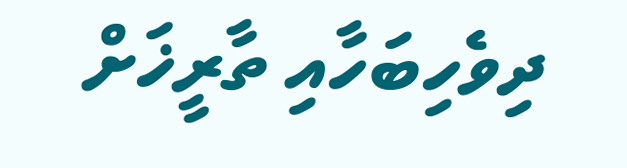ދިވެހިބަހާއި ތާރީޚަށް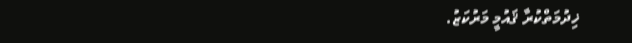ޚިދުމަތްކުރާ ޤައުމީ މަރުކަޒު.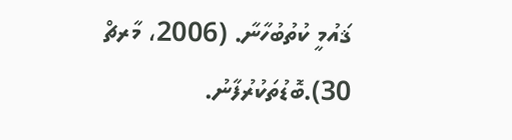ޤައުމީ ކުތުބުހާނާ. (2006، މާރޗް 30).ބޮޑުތަކުރުފާނު.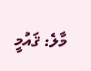މާލެ: ޤައުމީ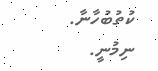ކުތުބުހާނާ.
ނިމުނީ.